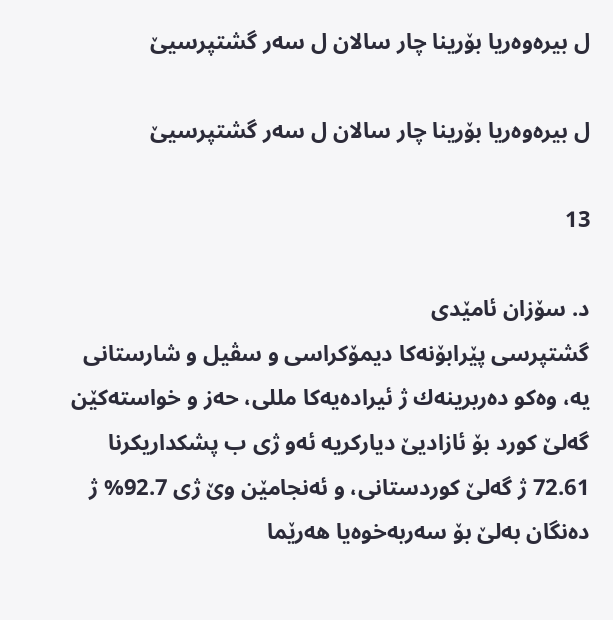ل بیره‌وه‌ریا بۆرینا چار سالان ل سه‌ر گشتپرسیێ

ل بیره‌وه‌ریا بۆرینا چار سالان ل سه‌ر گشتپرسیێ

13

د. سۆزان ئامێدى
گشتپرسى پێرابۆنه‌كا دیمۆكراسى و سڤیل و شارستانى یه‌، وه‌كو ده‌ربرینه‌ك ژ ئیراده‌یه‌كا مللى، حه‌ز و خواسته‌كێن گه‌لێ كورد بۆ ئازادیێ دیاركریه‌ ئه‌و ژى ب پشكداریكرنا 72.61 ژ گه‌لێ كوردستانى، و ئه‌نجامێن وێ ژى 92.7% ژ ده‌نگان به‌لێ بۆ سه‌ربه‌خوه‌یا هه‌رێما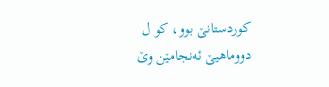كوردستانێ بوو، كو ل دووماهیێ ئه‌نجامێن وێ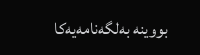بووینه‌ به‌لگه‌نامه‌یه‌كا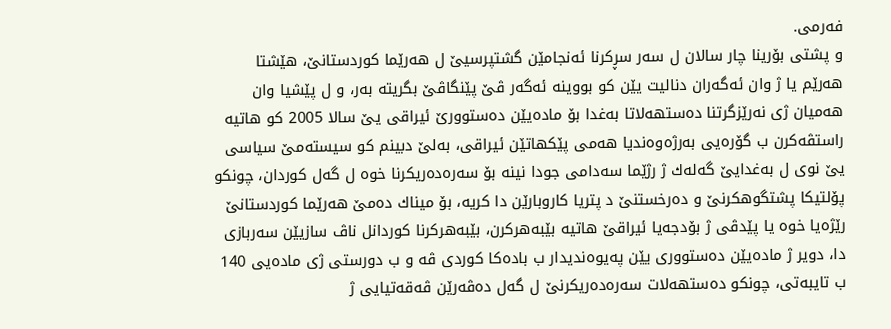فه‌رمى.
و پشتى بۆرینا چار سالان ل سه‌ر سڕكرنا ئه‌نجامێن گشتپرسیێ ل هه‌رێما كوردستانێ، هێشتا هه‌رێم یا ژ وان ئه‌گه‌ران دنالیت یێن كو بووینه‌ ئه‌گه‌ر ڤێ پێنگاڤێ بگریته‌ به‌ر، و ل پێشیا وان هه‌میان ژى نه‌رێزگرتنا ده‌ستهه‌لاتا به‌غدا بۆ ماده‌یێن ده‌ستوورێ ئیراقى یێ سالا 2005 كو هاتیه‌ راستڤه‌كرن ب گۆره‌یى به‌رژه‌وه‌ندیا هه‌مى پێكهاتێن ئیراقى، به‌لێ دبینم كو سیسته‌مێ سیاسى یێ نوى ل به‌غدایێ گه‌له‌ك ژ رژێما سه‌دامى جودا نینه‌ بۆ سه‌ره‌ده‌ریكرنا خوه‌ ل گه‌ل كوردان، چونكو پۆلتیكا پشتگوهكرنێ و ده‌رخستنێ د پتریا كاروبارێن دا كریه‌، بۆ میناك ده‌مێ هه‌رێما كوردستانێ رێژه‌یا خوه‌ یا پێدڤى ژ بۆدجه‌یا ئیراقێ هاتیه‌ بێبه‌هركرن، بێبه‌هركرنا كوردانل ناڤ سازیێن سه‌ربازى دا، دویر ژ ماده‌یێن ده‌ستوورى یێن په‌یوه‌ندیدار ب باده‌كا كوردى ڤه‌ و ب دورستى ژى ماده‌یى 140 ب تایبه‌تى، چونكو ده‌ستهه‌لات سه‌ره‌ده‌ریكرنێ ل گه‌ل ده‌ڤه‌رێن ڤه‌قه‌تیایى ژ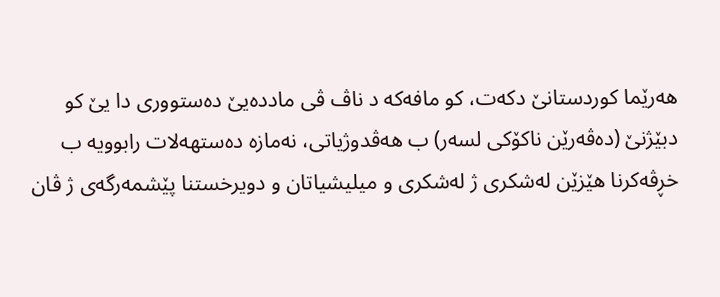هه‌رێما كوردستانێ دكه‌ت، كو مافه‌كه‌ د ناڤ ڤى مادده‌یێ ده‌ستوورى دا یێ كو دبێژنێ (ده‌ڤه‌رێن ناكۆكى لسه‌ر) ب هه‌ڤدوژیاتی، نه‌مازه‌ ده‌ستهه‌لات رابوویه‌ ب خڕڤه‌كرنا هێزێن له‌شكرى ژ له‌شكرى و میلیشیاتان و دویرخستنا پێشمه‌رگه‌ى ژ ڤان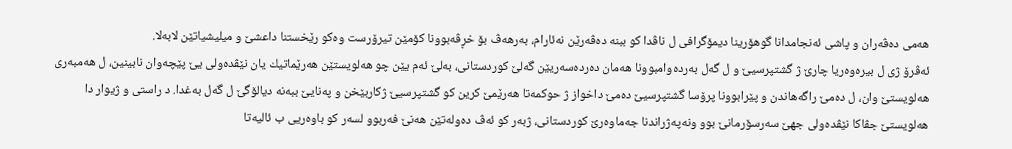هه‌مى ده‌ڤه‌ران و پاشى ئه‌نجامدانا گوهۆرینا دیمۆگرافى ل ناڤدا كو ببنه‌ ده‌ڤه‌رێن نه‌ئارام، به‌رهه‌ڤ بۆ خڕڤه‌بوونا كۆمێن تیرۆرست وه‌كو رێخستنا داعشێ و میلیشیاتێن لابه‌لا.
ئه‌ڤرۆ ژى ل بیره‌وه‌ریا چارێ ژ گشتپرسیێ و ل گه‌ل به‌رده‌وامبوونا هه‌مان ده‌رده‌سه‌ریێن گه‌لێ كوردستانى، به‌لێ ئه‌م یێن چو هه‌لویستێن هه‌رێماتیك یان نێڤده‌ولى یێ پێچه‌وان نابینین، ل هه‌مبه‌رى هه‌لویستێ وان، ل ده‌مێ راگه‌هاندن و پێرابوونا پرۆسا گشتپرسیێ ده‌مێ داخواز ژ حوكمه‌تا هه‌رێمێ كرین كو گشتپرسیێ ژكاربێخن و په‌نایێ ببه‌نه‌ دیالۆگێ ل گه‌ل به‌غدا. د راستى و ژیوار دا هه‌لویستێ جڤاكا نێڤده‌ولى جهێ سه‌رسۆرمانێ بوو ونه‌په‌ژراندنا جه‌ماوه‌رێ كوردستانى، ژبه‌ر كو ئه‌ڤ ده‌وله‌تێن هه‌نێ فه‌ربوو لسه‌ر كو باوه‌ریى ب ئالیه‌تا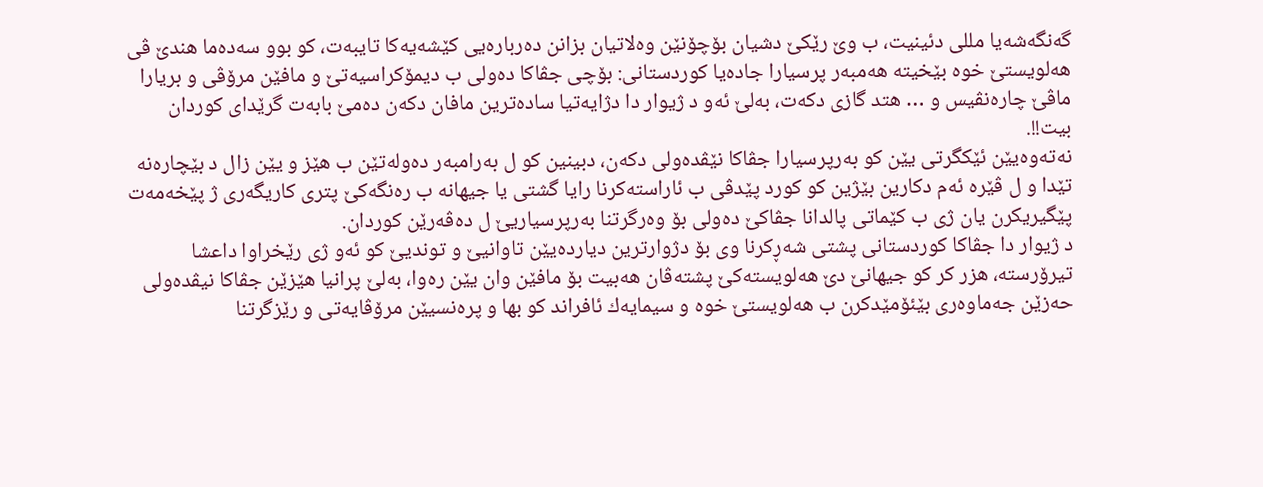گه‌نگه‌شه‌یا مللى دئینیت، ب وێ رێكێ دشیان بۆچۆنێن وه‌لاتیان بزانن ده‌رباره‌یى كێشه‌یه‌كا تایبه‌ت، كو بوو سه‌ده‌ما هندێ ڤى هه‌لویستێ خوه‌ بێخیته‌ هه‌مبه‌ر پرسیارا جاده‌یا كوردستانى: بۆچى جڤاكا ده‌ولى ب دیمۆكراسیه‌تێ و مافێن مرۆڤى و بریارا ماڤێ چاره‌نڤیس و … هتد گازى دكه‌ت، به‌لێ ئه‌و د ژیوار دا دژایه‌تیا ساده‌ترین مافان دكه‌ن ده‌مێ بابه‌ت گرێداى كوردان بیت!!.
نه‌ته‌وه‌یێن ئێكگرتى یێن كو به‌رپرسیارا جڤاكا نێڤده‌ولى دكه‌ن، دبینین كو ل به‌رامبه‌ر ده‌وله‌تێن ب هێز و یێن زال د بێچاره‌نه‌ تێدا و ل ڤێره‌ ئه‌م دكارین بێژین كو كورد پێدڤى ب ئاراسته‌كرنا رایا گشتی یا جیهانه‌ ب ره‌نگه‌كێ پترى كاریگه‌رى ژ پێخه‌مه‌ت پێگیریكرن یان ژى ب كێماتى پالدانا جڤاكێ ده‌ولى بۆ وه‌رگرتنا به‌رپرسیاریێ ل ده‌ڤه‌رێن كوردان.
د ژیوار دا جڤاكا كوردستانى پشتى شه‌ڕكرنا وى بۆ دژوارترین دیارده‌یێن تاوانیێ و توندیێ كو ئه‌و ژى رێخراوا داعشا تیرۆرسته‌، هزر كر كو جیهانێ دێ هه‌لویسته‌كێ پشته‌ڤان هه‌بیت بۆ مافێن وان یێن ره‌وا، به‌لێ پرانیا هێزێن جڤاكا نیڤده‌ولى حه‌زێن جه‌ماوه‌رى بێئۆمێدكرن ب هه‌لویستێ خوه‌ و سیمایه‌ك ئافراند كو بها و پره‌نسیێن مرۆڤایه‌تى و رێزگرتنا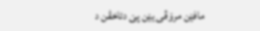مافێن مرۆڤى یێن پێ دئاخڤن د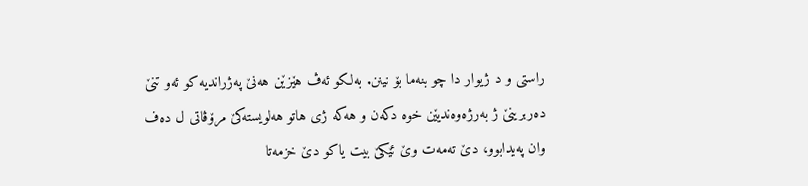راستى و د ژیوار دا چو بنه‌ما بۆ نینن. به‌لكو ئه‌ڤ هێزێن هه‌نێ په‌ژراندیه‌ كو ئه‌و تنێ ده‌ربرینێ ژ به‌رژه‌وه‌ندیێن خوه‌ دكه‌ن و هه‌كه‌ ژى هاتو هه‌لویسته‌كێ مرۆڤاتى ل ده‌ف وان په‌یدابوو، دێ ته‌مه‌ت وێ ئێكێ بیت یاكو دێ خزمه‌تا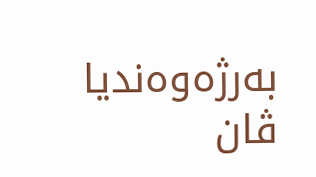به‌رژه‌وه‌ندیا ڤان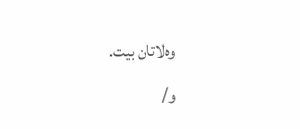وه‌لاتان بیت.
و/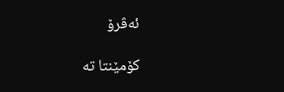ئه‌ڤرۆ

کۆمێنتا تە